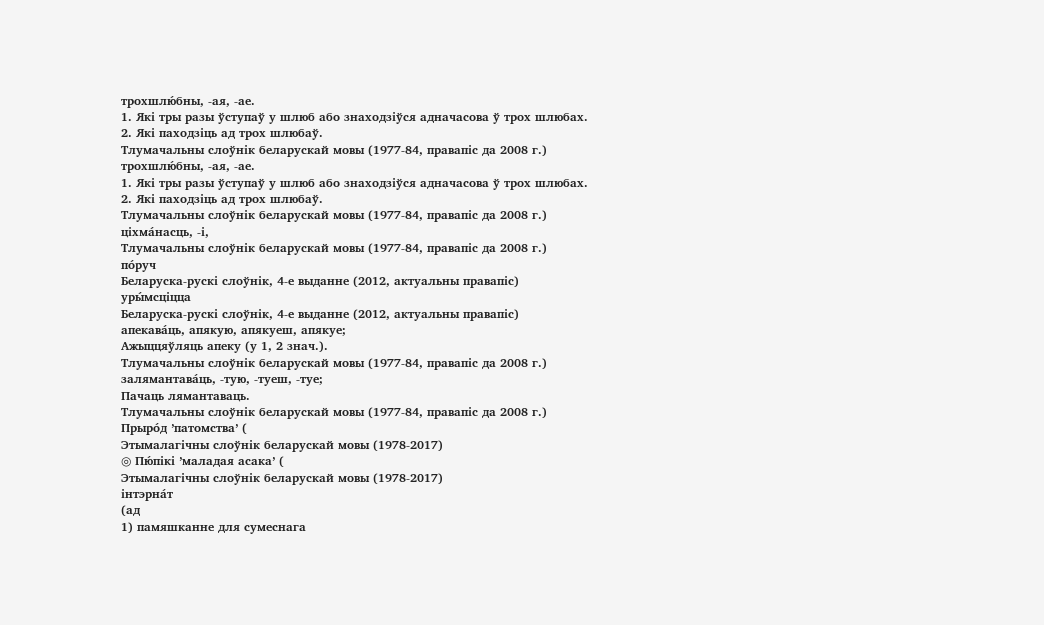трохшлю́бны, ‑ая, ‑ае.
1. Які тры разы ўступаў у шлюб або знаходзіўся адначасова ў трох шлюбах.
2. Які паходзіць ад трох шлюбаў.
Тлумачальны слоўнік беларускай мовы (1977-84, правапіс да 2008 г.)
трохшлю́бны, ‑ая, ‑ае.
1. Які тры разы ўступаў у шлюб або знаходзіўся адначасова ў трох шлюбах.
2. Які паходзіць ад трох шлюбаў.
Тлумачальны слоўнік беларускай мовы (1977-84, правапіс да 2008 г.)
ціхма́насць, ‑і,
Тлумачальны слоўнік беларускай мовы (1977-84, правапіс да 2008 г.)
по́руч
Беларуска-рускі слоўнік, 4-е выданне (2012, актуальны правапіс)
уры́мсціцца
Беларуска-рускі слоўнік, 4-е выданне (2012, актуальны правапіс)
апекава́ць, апякую, апякуеш, апякуе;
Ажыццяўляць апеку (у 1, 2 знач.).
Тлумачальны слоўнік беларускай мовы (1977-84, правапіс да 2008 г.)
залямантава́ць, ‑тую, ‑туеш, ‑туе;
Пачаць лямантаваць.
Тлумачальны слоўнік беларускай мовы (1977-84, правапіс да 2008 г.)
Прыро́д ’патомства’ (
Этымалагічны слоўнік беларускай мовы (1978-2017)
◎ Пю́пікі ’маладая асака’ (
Этымалагічны слоўнік беларускай мовы (1978-2017)
інтэрна́т
(ад
1) памяшканне для сумеснага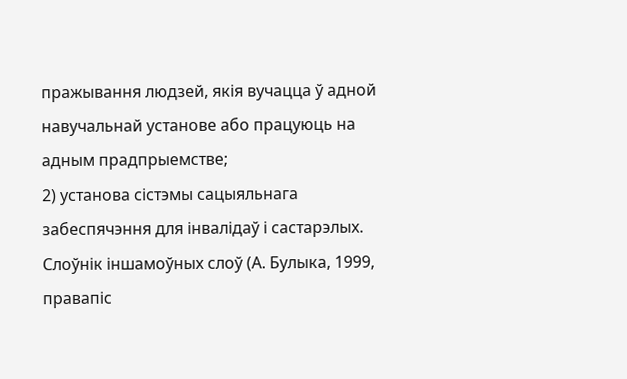пражывання людзей, якія вучацца ў адной навучальнай установе або працуюць на адным прадпрыемстве;
2) установа сістэмы сацыяльнага забеспячэння для інвалідаў і састарэлых.
Слоўнік іншамоўных слоў (А. Булыка, 1999, правапіс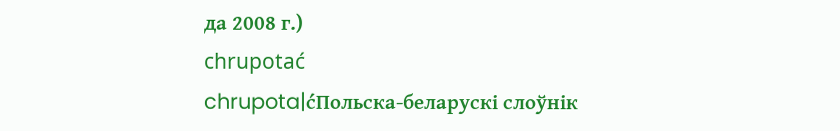да 2008 г.)
chrupotać
chrupota|ćПольска-беларускі слоўнік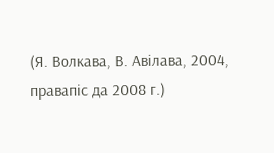(Я. Волкава, В. Авілава, 2004, правапіс да 2008 г.)